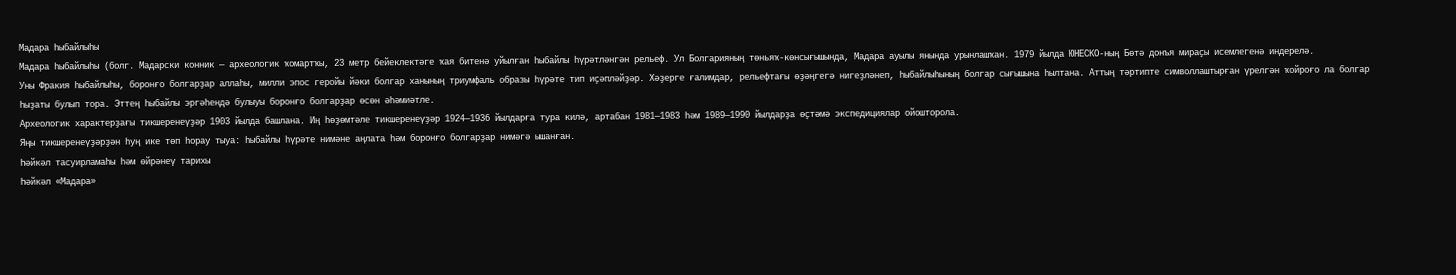Мадара һыбайлыһы
Мадара һыбайлыһы (болг. Мадарски конник — археологик ҡомартҡы, 23 метр бейеклектәге ҡая битенә уйылған һыбайлы һүрәтләнгән рельеф. Ул Болгарияның төньяҡ-көнсығышында, Мадара ауылы янында урынлашҡан. 1979 йылда ЮНЕСКО-ның Бөтә донъя мираҫы исемлегенә индерелә.
Уны Фракия һыбайлыһы, боронғо болгарҙар аллаһы, милли эпос геройы йәки болгар ханының триумфаль образы һүрәте тип иҫәпләйҙәр. Хәҙерге ғалимдар, рельефтағы өҙәңгегә нигеҙләнеп, һыбайлыһының болгар сығышына һылтана. Аттың тәртипте символлаштырған үрелгән ҡойроғо ла болгар һыҙаты булып тора. Эттең һыбайлы эргәһендә булыуы боронғо болгарҙар өсөн әһәмиәтле.
Археологик характерҙағы тикшеренеүҙәр 1903 йылда башлана. Иң һөҙөмтәле тикшеренеүҙәр 1924—1936 йылдарға тура килә, артабан 1981—1983 һәм 1989—1990 йылдарҙа өҫтәмә экспедициялар ойошторола.
Яңы тикшеренеүҙәрҙән һуң ике төп һорау тыуа: һыбайлы һүрәте нимәне аңлата һәм боронғо болгарҙар нимәгә ышанған.
Һәйкәл тасуирламаһы һәм өйрәнеү тарихы
Һәйкәл «Мадара»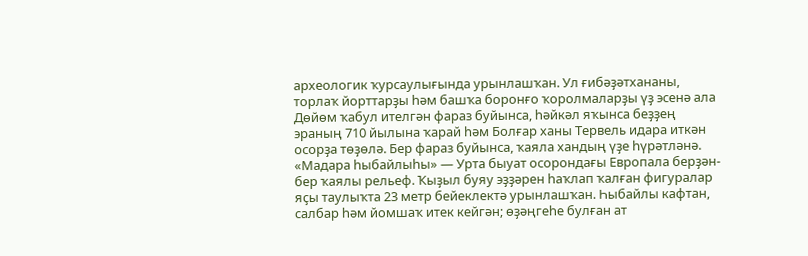археологик ҡурсаулығында урынлашҡан. Ул ғибәҙәтхананы, торлаҡ йорттарҙы һәм башҡа боронғо ҡоролмаларҙы үҙ эсенә ала Дөйөм ҡабул ителгән фараз буйынса, һәйкәл яҡынса беҙҙең эраның 710 йылына ҡарай һәм Болғар ханы Тервель идара иткән осорҙа төҙөлә. Бер фараз буйынса, ҡаяла хандың үҙе һүрәтләнә.
«Мадара һыбайлыһы» — Урта быуат осорондағы Европала берҙән-бер ҡаялы рельеф. Ҡыҙыл буяу эҙҙәрен һаҡлап ҡалған фигуралар яҫы таулыҡта 23 метр бейеклектә урынлашҡан. Һыбайлы кафтан, салбар һәм йомшаҡ итек кейгән; өҙәңгеһе булған ат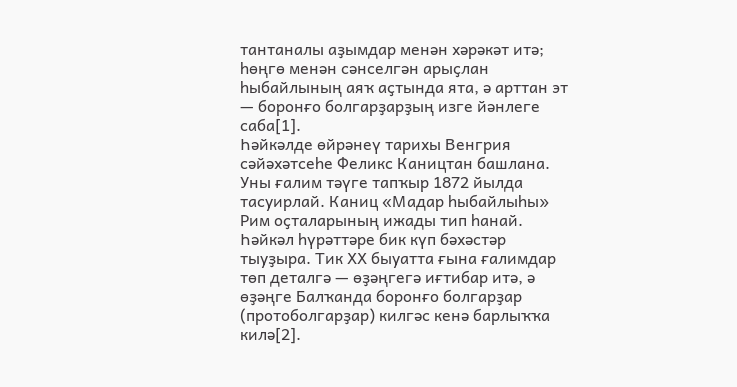тантаналы аҙымдар менән хәрәкәт итә; һөңгө менән сәнселгән арыҫлан һыбайлының аяҡ аҫтында ята, ә арттан эт — боронғо болгарҙарҙың изге йәнлеге саба[1].
Һәйкәлде өйрәнеү тарихы Венгрия сәйәхәтсеһе Феликс Каництан башлана. Уны ғалим тәүге тапҡыр 1872 йылда тасуирлай. Каниц «Мадар һыбайлыһы» Рим оҫталарының ижады тип һанай. Һәйкәл һүрәттәре бик күп бәхәстәр тыуҙыра. Тик ХХ быуатта ғына ғалимдар төп деталгә — өҙәңгегә иғтибар итә, ә өҙәңге Балҡанда боронғо болгарҙар (протоболгарҙар) килгәс кенә барлыҡҡа килә[2].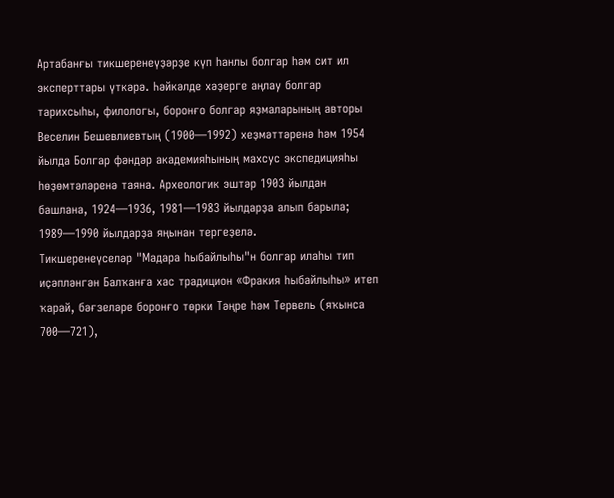Артабанғы тикшеренеүҙәрҙе күп һанлы болгар һәм сит ил эксперттары үткәрә. Һәйкәлде хәҙерге аңлау болгар тарихсыһы, филологы, боронғо болгар яҙмаларының авторы Веселин Бешевлиевтың (1900—1992) хеҙмәттәренә һәм 1954 йылда Болгар фәндәр академияһының махсус экспедицияһы һөҙөмтәләренә таяна. Археологик эштәр 1903 йылдан башлана, 1924—1936, 1981—1983 йылдарҙа алып барыла; 1989—1990 йылдарҙа яңынан тергеҙелә.
Тикшеренеүселәр "Мадара һыбайлыһы"н болгар илаһы тип иҫәпләнгән Балҡанға хас традицион «Фракия һыбайлыһы» итеп ҡарай, бәғзеләре боронғо төрки Тәңре һәм Тервель (яҡынса 700—721),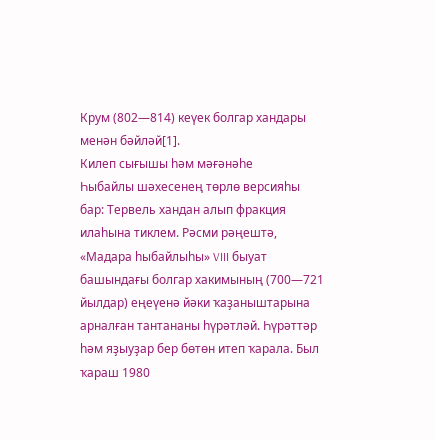Крум (802—814) кеүек болгар хандары менән бәйләй[1].
Килеп сығышы һәм мәғәнәһе
Һыбайлы шәхесенең төрлө версияһы бар: Тервель хандан алып фракция илаһына тиклем. Рәсми рәңештә, «Мадара һыбайлыһы» VIII быуат башындағы болгар хакимының (700—721 йылдар) еңеүенә йәки ҡаҙаныштарына арналған тантананы һүрәтләй. Һүрәттәр һәм яҙыуҙар бер бөтөн итеп ҡарала. Был ҡараш 1980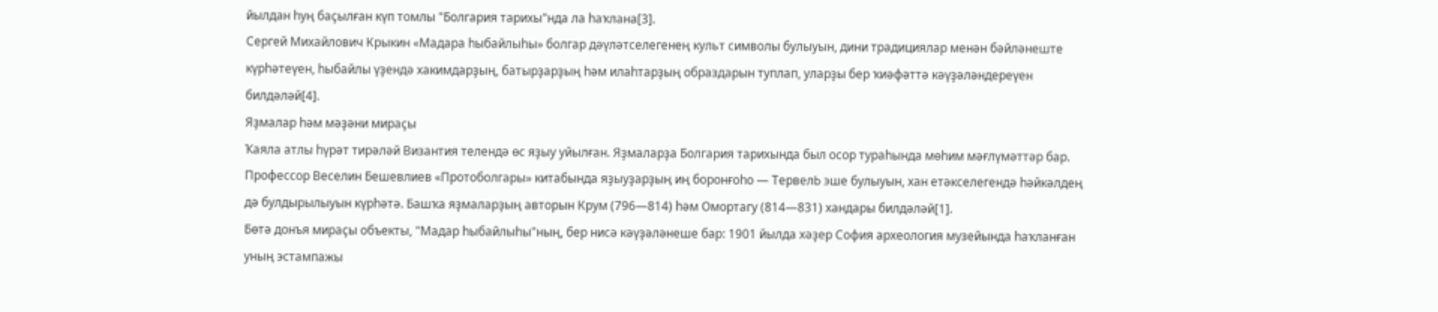йылдан һуң баҫылған күп томлы "Болгария тарихы"нда ла һаҡлана[3].
Сергей Михайлович Крыкин «Мадара һыбайлыһы» болгар дәүләтселегенең культ символы булыуын, дини традициялар менән бәйләнеште күрһәтеүен, һыбайлы үҙендә хакимдарҙың, батырҙарҙың һәм илаһтарҙың образдарын туплап, уларҙы бер ҡиәфәттә кәүҙәләндереүен билдәләй[4].
Яҙмалар һәм мәҙәни мираҫы
Ҡаяла атлы һүрәт тирәләй Византия телендә өс яҙыу уйылған. Яҙмаларҙа Болгария тарихында был осор тураһында мөһим мәғлүмәттәр бар. Профессор Веселин Бешевлиев «Протоболгары» китабында яҙыуҙарҙың иң боронғоһо — ТервелЬ эше булыуын, хан етәкселегендә һәйкәлдең дә булдырылыуын күрһәтә. Башҡа яҙмаларҙың авторын Крум (796—814) һәм Омортагу (814—831) хандары билдәләй[1].
Бөтә донъя мираҫы объекты, "Мадар һыбайлыһы"ның, бер нисә кәүҙәләнеше бар: 1901 йылда хәҙер София археология музейында һаҡланған уның эстампажы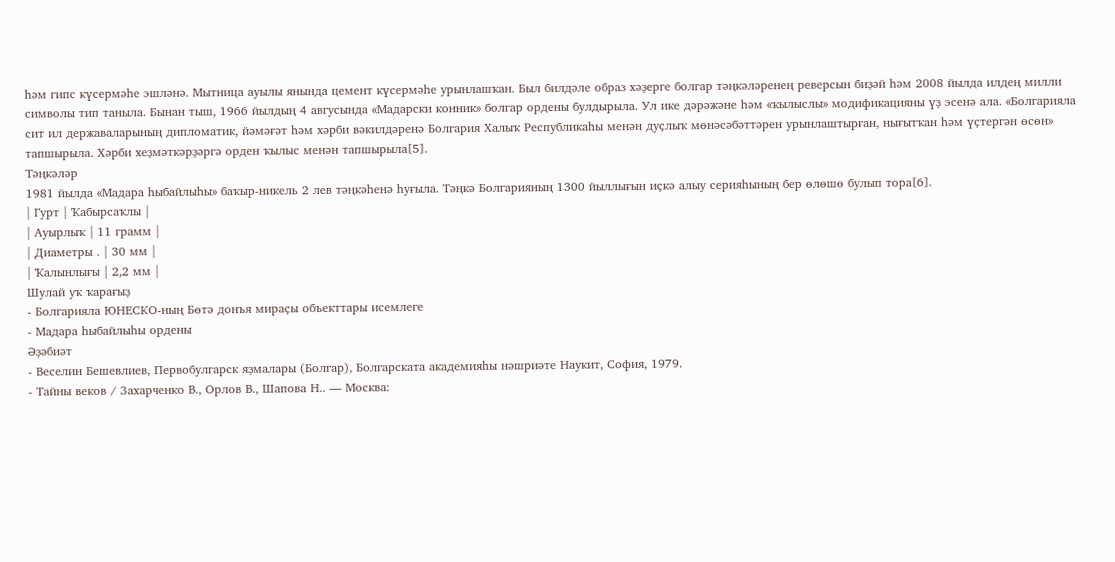һәм гипс күсермәһе эшләнә. Мытница ауылы янында цемент күсермәһе урынлашҡан. Был билдәле образ хәҙерге болгар тәңкәләренең реверсын биҙәй һәм 2008 йылда илдең милли символы тип таныла. Бынан тыш, 1966 йылдың 4 авгусында «Мадарски конник» болгар ордены булдырыла. Ул ике дәрәжәне һәм «ҡылыслы» модификацияны үҙ эсенә ала. «Болгарияла сит ил державаларының дипломатик, йәмәғәт һәм хәрби вәкилдәренә Болгария Халыҡ Республикаһы менән дуҫлыҡ мөнәсәбәттәрен урынлаштырған, нығытҡан һәм үҫтергән өсөн» тапшырыла. Хәрби хеҙмәткәрҙәргә орден ҡылыс менән тапшырыла[5].
Тәңкәләр
1981 йылда «Мадара һыбайлыһы» баҡыр-никель 2 лев тәңкәһенә һуғыла. Тәңкә Болгарияның 1300 йыллығын иҫкә алыу серияһының бер өлөшө булып тора[6].
| Гурт | Ҡабырсаҡлы |
| Ауырлыҡ | 11 грамм |
| Диаметры . | 30 мм |
| Ҡалынлығы | 2,2 мм |
Шулай уҡ ҡарағыҙ
- Болгарияла ЮНЕСКО-ның Бөтә донъя мираҫы объекттары исемлеге
- Мадара һыбайлыһы ордены
Әҙәбиәт
- Веселин Бешевлиев, Первобулгарск яҙмалары (Болгар), Болгарската академияһы нәшриәте Наукит, София, 1979.
- Тайны веков / Захарченко В., Орлов В., Шапова Н.. — Москва: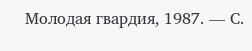Молодая гвардия, 1987. — С.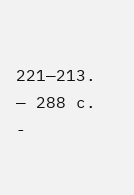221—213. — 288 с.
-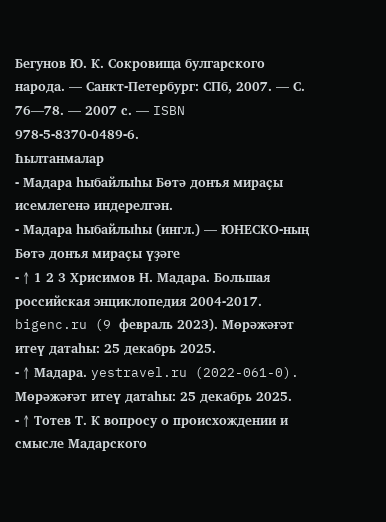Бегунов Ю. К. Сокровища булгарского народа. — Санкт-Петербург: СПб, 2007. — С. 76—78. — 2007 с. — ISBN 978-5-8370-0489-6.
Һылтанмалар
- Мадара һыбайлыһы Бөтә донъя мираҫы исемлегенә индерелгән.
- Мадара һыбайлыһы (ингл.) — ЮНЕСКО-ның Бөтә донъя мираҫы үҙәге
- ↑ 1 2 3 Хрисимов Н. Мадара. Большая российская энциклопедия 2004-2017. bigenc.ru (9 февраль 2023). Мөрәжәғәт итеү датаһы: 25 декабрь 2025.
- ↑ Мадара. yestravel.ru (2022-061-0). Мөрәжәғәт итеү датаһы: 25 декабрь 2025.
- ↑ Тотев Т. К вопросу о происхождении и смысле Мадарского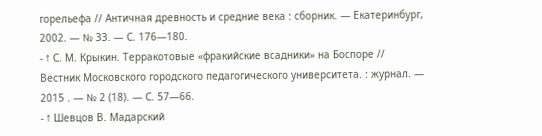горельефа // Античная древность и средние века : сборник. — Екатеринбург, 2002. — № 33. — С. 176—180.
- ↑ С. М. Крыкин. Терракотовые «фракийские всадники» на Боспоре // Вестник Московского городского педагогического университета. : журнал. — 2015 . — № 2 (18). — С. 57—66.
- ↑ Шевцов В. Мадарский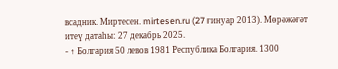всадник. Миртесен. mirtesen.ru (27 ғинуар 2013). Мөрәжәғәт итеү датаһы: 27 декабрь 2025.
- ↑ Болгария 50 левов 1981 Республика Болгария. 1300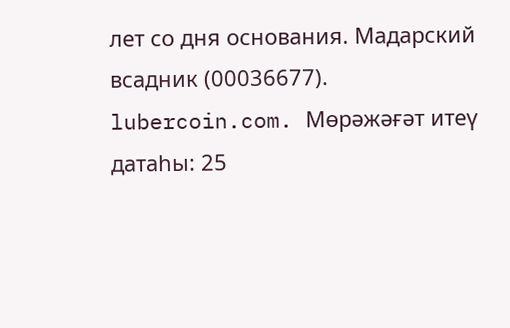лет со дня основания. Мадарский всадник (00036677). lubercoin.com. Мөрәжәғәт итеү датаһы: 25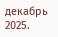декабрь 2025.